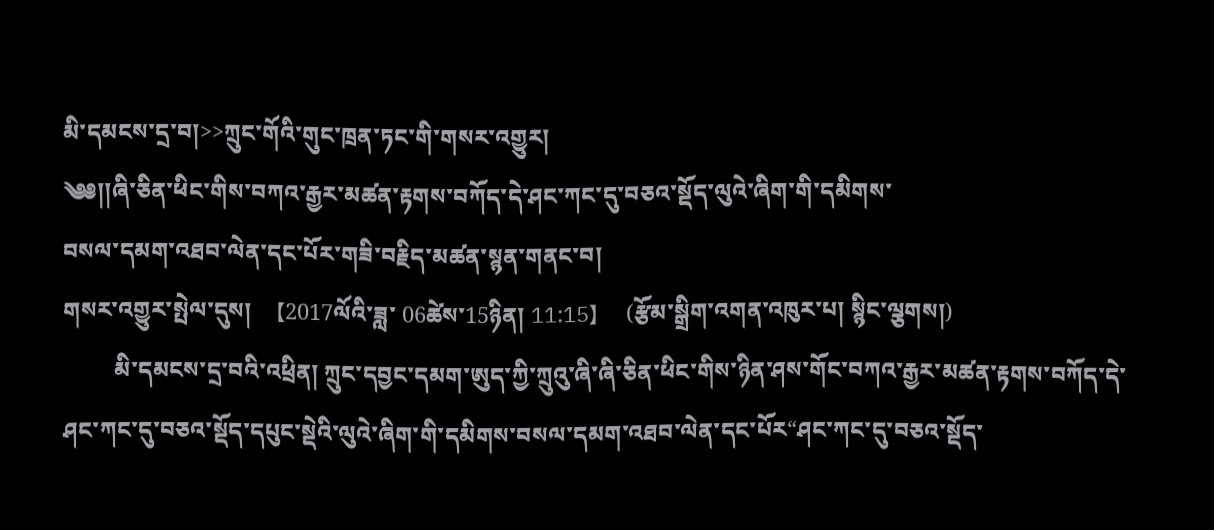མི་དམངས་དྲ་བ།>>ཀྲུང་གོའི་གུང་ཁྲན་ཏང་གི་གསར་འགྱུར།
༄༅།།ཞི་ཅིན་ཕིང་གིས་བཀའ་རྒྱར་མཚན་རྟགས་བཀོད་དེ་ཤང་ཀང་དུ་བཅའ་སྡོད་ལུའེ་ཞིག་གི་དམིགས་
བསལ་དམག་འཐབ་ལེན་དང་པོར་གཟི་བརྗིད་མཚན་སྙན་གནང་བ།
གསར་འགྱུར་སྤེལ་དུས།  【2017ལོའི་ཟླ་ 06ཚེས་15ཉིན། 11:15】   (རྩོམ་སྒྲིག་འགན་འཁུར་པ། སྙིང་ལྕགས།)
         མི་དམངས་དྲ་བའི་འཕྲིན། ཀྲུང་དབྱང་དམག་ཨུད་ཀྱི་ཀྲུའུ་ཞི་ཞི་ཅིན་ཕིང་གིས་ཉིན་ཤས་གོང་བཀའ་རྒྱར་མཚན་རྟགས་བཀོད་དེ་ཤང་ཀང་དུ་བཅའ་སྡོད་དཔུང་སྡེའི་ལུའེ་ཞིག་གི་དམིགས་བསལ་དམག་འཐབ་ལེན་དང་པོར“ཤང་ཀང་དུ་བཅའ་སྡོད་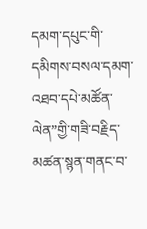དམག་དཔུང་གི་དམིགས་བསལ་དམག་འཐབ་དཔེ་མཚོན་ལེན”གྱི་གཟི་བརྗིད་མཚན་སྙན་གནང་བ་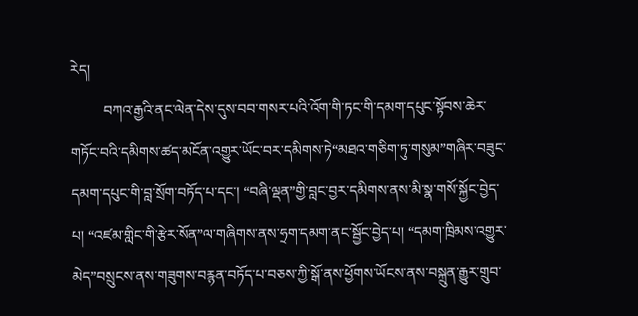རེད།
         བཀའ་རྒྱའི་ནང་ལེན་དེས་དུས་བབ་གསར་པའི་འོག་གི་ཏང་གི་དམག་དཔུང་སྟོབས་ཆེར་གཏོང་བའི་དམིགས་ཚད་མངོན་འགྱུར་ཡོང་བར་དམིགས་ཏེ“མཐའ་གཅིག་ཏུ་གསུམ”གཞིར་བཟུང་དམག་དཔུང་གི་བླ་སྲོག་བཏོད་པ་དང་། “བཞི་ལྡན”གྱི་བླང་བྱར་དམིགས་ནས་མི་སྣ་གསོ་སྐྱོང་བྱེད་པ། “འཛམ་གླིང་གི་རྩེར་སོན”ལ་གཞིགས་ནས་ཧྲག་དམག་ནང་སྦྱོང་བྱེད་པ། “དམག་ཁྲིམས་འགྱུར་མེད”བསྲུངས་ནས་གཟུགས་བརྙན་བཏོད་པ་བཅས་ཀྱི་སྒོ་ནས་ཕྱོགས་ཡོངས་ནས་བསྐྲུན་རྒྱུར་གྲུབ་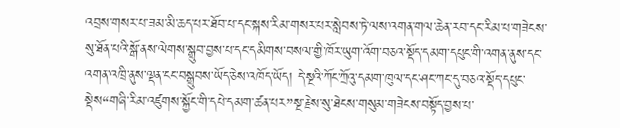འབྲས་གསར་པ་ཟམ་མི་ཆད་པར་ཐོབ་པ་དང་སྐས་རིམ་གསར་པར་སླེབས་ཏེ་ལས་འགན་གལ་ཆེན་རབ་དང་རིམ་པ་གཟེངས་སུ་ཐོན་པའི་སྒོ་ནས་ལེགས་སྒྲུབ་བྱས་པ་དང་དམིགས་བསལ་གྱི་ཁོར་ཡུག་འོག་བཅའ་སྡོད་དམག་དཔུང་གི་འགན་ནུས་དང་འགན་འཁྲི་ནུས་ལྡན་ངང་བསྒྲུབས་ཡོད་ཅེས་འཁོད་ཡོད། དེ་སྔའི་ཀོང་ཀྲོའུ་དམག་ཁུལ་དང་ཤང་ཀང་དུ་བཅའ་སྡོད་དཔུང་སྡེས“གཞི་རིམ་འཛུགས་སྐྱོང་གི་དཔེ་དམག་ཚན་པར”སྔ་རྗེས་སུ་ཐེངས་གསུམ་གཟེངས་བསྟོད་བྱས་པ་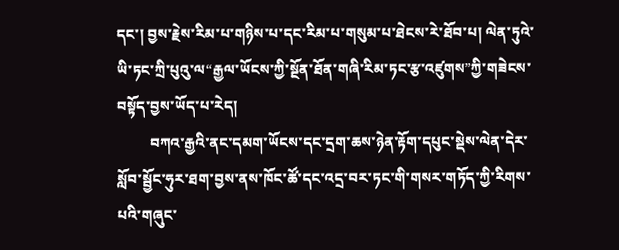དང་། བྱས་རྗེས་རིམ་པ་གཉིས་པ་དང་རིམ་པ་གསུམ་པ་ཐེངས་རེ་ཐོབ་པ། ལེན་ཏུའེ་ཡི་ཏང་ཀྲི་པུའུ་ལ“རྒྱལ་ཡོངས་ཀྱི་སྔོན་ཐོན་གཞི་རིམ་ཏང་རྩ་འཛུགས”ཀྱི་གཟེངས་བསྟོད་བྱས་ཡོད་པ་རེད།
         བཀའ་རྒྱའི་ནང་དམག་ཡོངས་དང་དྲག་ཆས་ཉེན་རྟོག་དཔུང་སྡེས་ལེན་དེར་སློབ་སྦྱོང་ཧུར་ཐག་བྱས་ནས་ཁོང་ཚོ་དང་འདྲ་བར་ཏང་གི་གསར་གཏོད་ཀྱི་རིགས་པའི་གཞུང་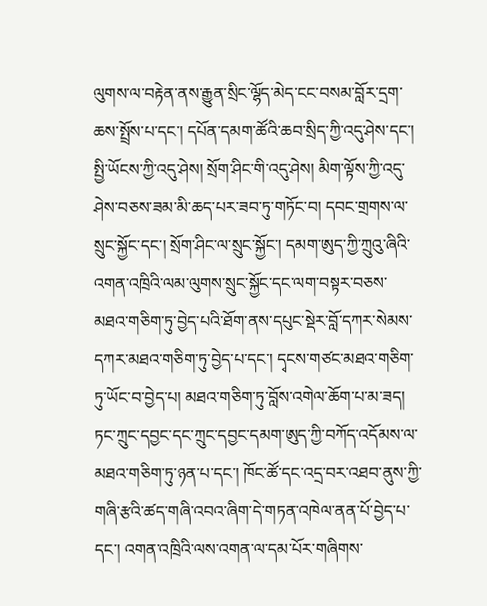ལུགས་ལ་བརྟེན་ནས་རྒྱུན་སྲིང་ལྷོད་མེད་ངང་བསམ་བློར་དྲག་ཆས་སྤྲོས་པ་དང་། དཔོན་དམག་ཚོའི་ཆབ་སྲིད་ཀྱི་འདུ་ཤེས་དང་། སྤྱི་ཡོངས་ཀྱི་འདུ་ཤེས། སྲོག་ཤིང་གི་འདུ་ཤེས། མིག་ལྟོས་ཀྱི་འདུ་ཤེས་བཅས་ཟམ་མི་ཆད་པར་ཟབ་ཏུ་གཏོང་བ། དབང་གྲགས་ལ་སྲུང་སྐྱོང་དང་། སྲོག་ཤིང་ལ་སྲུང་སྐྱོང་། དམག་ཨུད་ཀྱི་ཀྲུའུ་ཞིའི་འགན་འཁྲིའི་ལམ་ལུགས་སྲུང་སྐྱོང་དང་ལག་བསྟར་བཅས་མཐའ་གཅིག་ཏུ་བྱེད་པའི་ཐོག་ནས་དཔུང་སྡེར་བློ་དཀར་སེམས་དཀར་མཐའ་གཅིག་ཏུ་བྱེད་པ་དང་། དྭངས་གཙང་མཐའ་གཅིག་ཏུ་ཡོང་བ་བྱེད་པ། མཐའ་གཅིག་ཏུ་བློས་འགེལ་ཆོག་པ་མ་ཟད། ཏང་ཀྲུང་དབྱང་དང་ཀྲུང་དབྱང་དམག་ཨུད་ཀྱི་བཀོད་འདོམས་ལ་མཐའ་གཅིག་ཏུ་ཉན་པ་དང་། ཁོང་ཚོ་དང་འདྲ་བར་འཐབ་ནུས་ཀྱི་གཞི་རྩའི་ཚད་གཞི་འབའ་ཞིག་དེ་གཏན་འཁེལ་ནན་པོ་བྱེད་པ་དང་། འགན་འཁྲིའི་ལས་འགན་ལ་དམ་པོར་གཞིགས་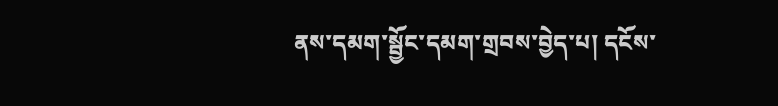ནས་དམག་སྦྱོང་དམག་གྲབས་བྱེད་པ། དངོས་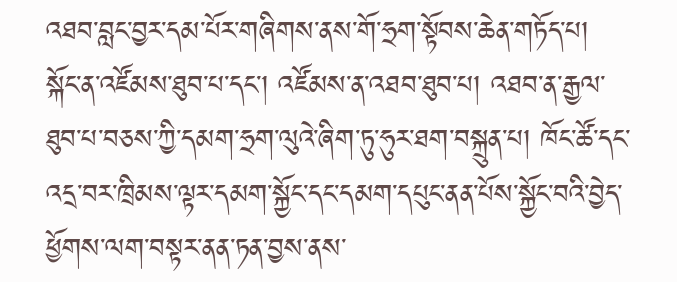འཐབ་བླང་བྱར་དམ་པོར་གཞིགས་ནས་གོ་ཧྲག་སྟོབས་ཆེན་གཏོད་པ། སྐོང་ན་འཛོམས་ཐུབ་པ་དང་། འཛོམས་ན་འཐབ་ཐུབ་པ། འཐབ་ན་རྒྱལ་ཐུབ་པ་བཅས་ཀྱི་དམག་ཧྲག་ལུའེ་ཞིག་ཏུ་ཧུར་ཐག་བསྐྲུན་པ། ཁོང་ཚོ་དང་འདྲ་བར་ཁྲིམས་ལྟར་དམག་སྐྱོང་དང་དམག་དཔུང་ནན་པོས་སྐྱོང་བའི་བྱེད་ཕྱོགས་ལག་བསྟར་ནན་ཏན་བྱས་ནས་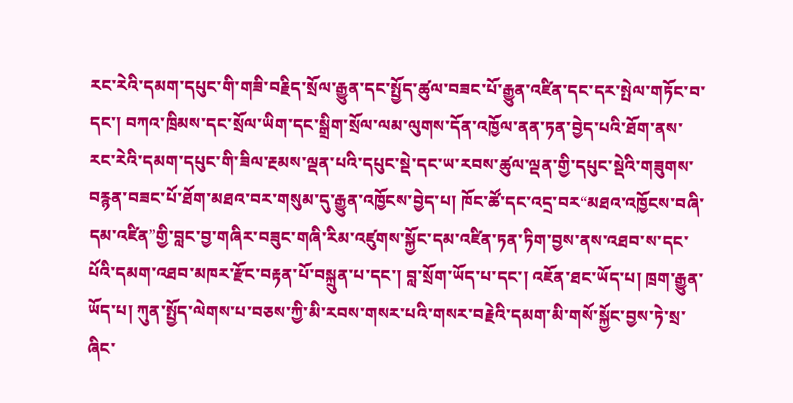རང་རེའི་དམག་དཔུང་གི་གཟི་བརྗིད་སྲོལ་རྒྱུན་དང་སྤྱོད་ཚུལ་བཟང་པོ་རྒྱུན་འཛིན་དང་དར་སྤེལ་གཏོང་བ་དང་། བཀའ་ཁྲིམས་དང་སྲོལ་ཡིག་དང་སྒྲིག་སྲོལ་ལམ་ལུགས་དོན་འཁྱོལ་ནན་ཏན་བྱེད་པའི་ཐོག་ནས་རང་རེའི་དམག་དཔུང་གི་ཟིལ་རྔམས་ལྡན་པའི་དཔུང་སྡེ་དང་ཡ་རབས་ཚུལ་ལྡན་གྱི་དཔུང་སྡེའི་གཟུགས་བརྙན་བཟང་པོ་ཐོག་མཐའ་བར་གསུམ་དུ་རྒྱུན་འཁྱོངས་བྱེད་པ། ཁོང་ཚོ་དང་འདྲ་བར“མཐའ་འཁྱོངས་བཞི་དམ་འཛིན”གྱི་བླང་བྱ་གཞིར་བཟུང་གཞི་རིམ་འཛུགས་སྐྱོང་དམ་འཛིན་ཏན་ཏིག་བྱས་ནས་འཐབ་ས་དང་པོའི་དམག་འཐབ་མཁར་རྫོང་བརྟན་པོ་བསྐྲུན་པ་དང་། བླ་སྲོག་ཡོད་པ་དང་། འཇོན་ཐང་ཡོད་པ། ཁྲག་རྒྱུན་ཡོད་པ། ཀུན་སྤྱོད་ལེགས་པ་བཅས་ཀྱི་མི་རབས་གསར་པའི་གསར་བརྗེའི་དམག་མི་གསོ་སྐྱོང་བྱས་ཏེ་སྲ་ཞིང་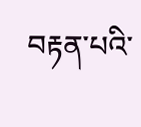བརྟན་པའི་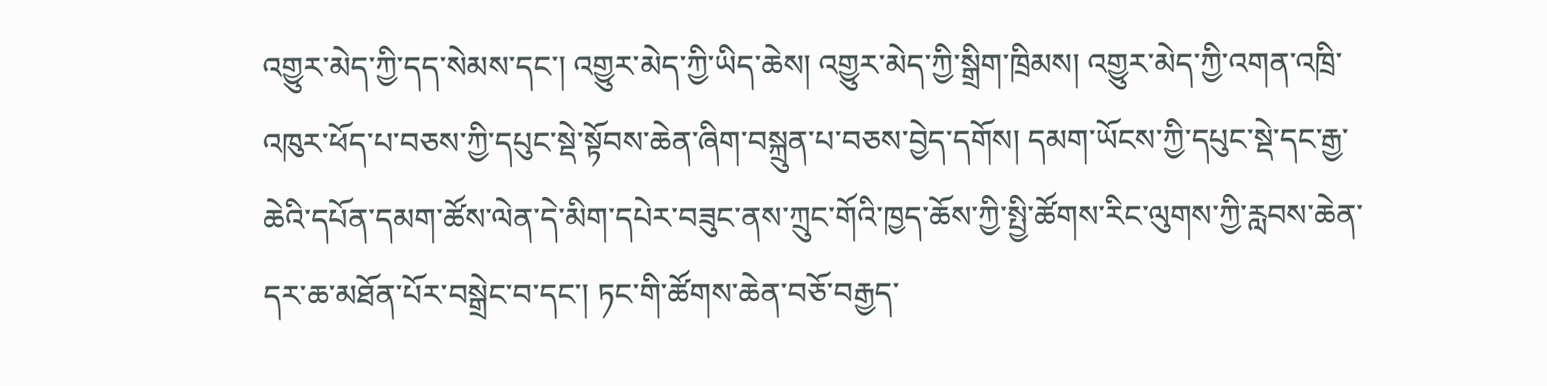འགྱུར་མེད་ཀྱི་དད་སེམས་དང་། འགྱུར་མེད་ཀྱི་ཡིད་ཆེས། འགྱུར་མེད་ཀྱི་སྒྲིག་ཁྲིམས། འགྱུར་མེད་ཀྱི་འགན་འཁྲི་འཁུར་ཕོད་པ་བཅས་ཀྱི་དཔུང་སྡེ་སྟོབས་ཆེན་ཞིག་བསྐྲུན་པ་བཅས་བྱེད་དགོས། དམག་ཡོངས་ཀྱི་དཔུང་སྡེ་དང་རྒྱ་ཆེའི་དཔོན་དམག་ཚོས་ལེན་དེ་མིག་དཔེར་བཟུང་ནས་ཀྲུང་གོའི་ཁྱད་ཆོས་ཀྱི་སྤྱི་ཚོགས་རིང་ལུགས་ཀྱི་རླབས་ཆེན་དར་ཆ་མཐོན་པོར་བསྒྲེང་བ་དང་། ཏང་གི་ཚོགས་ཆེན་བཅོ་བརྒྱད་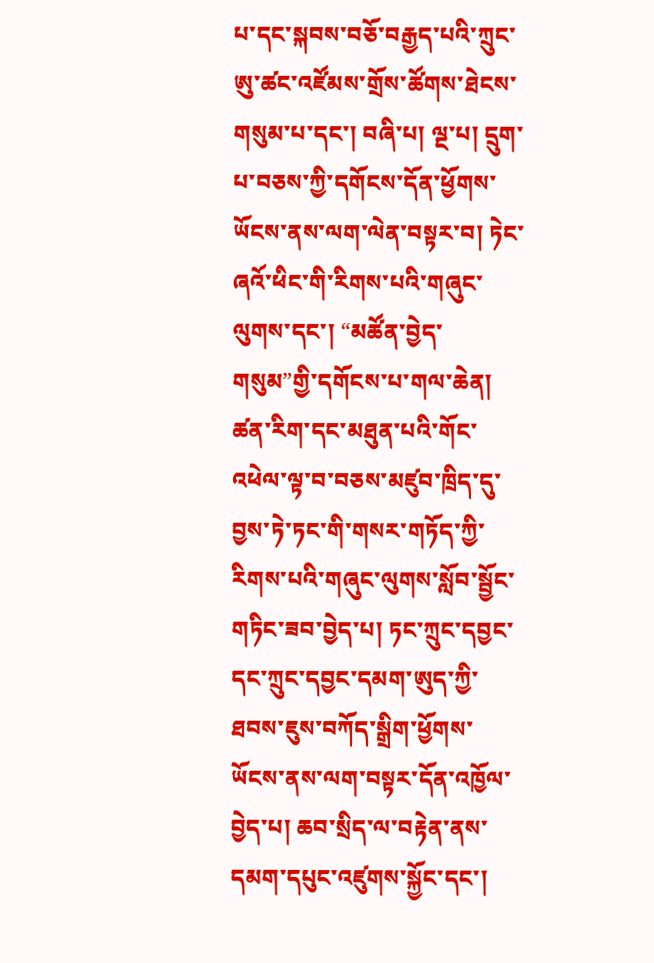པ་དང་སྐབས་བཅོ་བརྒྱད་པའི་ཀྲུང་ཨུ་ཚང་འཛོམས་གྲོས་ཚོགས་ཐེངས་གསུམ་པ་དང་། བཞི་པ། ལྔ་པ། དྲུག་པ་བཅས་ཀྱི་དགོངས་དོན་ཕྱོགས་ཡོངས་ནས་ལག་ལེན་བསྟར་བ། ཏེང་ཞའོ་ཕིང་གི་རིགས་པའི་གཞུང་ལུགས་དང་། “མཚོན་བྱེད་གསུམ”གྱི་དགོངས་པ་གལ་ཆེན། ཚན་རིག་དང་མཐུན་པའི་གོང་འཕེལ་ལྟ་བ་བཅས་མཛུབ་ཁྲིད་དུ་བྱས་ཏེ་ཏང་གི་གསར་གཏོད་ཀྱི་རིགས་པའི་གཞུང་ལུགས་སློབ་སྦྱོང་གཏིང་ཟབ་བྱེད་པ། ཏང་ཀྲུང་དབྱང་དང་ཀྲུང་དབྱང་དམག་ཨུད་ཀྱི་ཐབས་ཇུས་བཀོད་སྒྲིག་ཕྱོགས་ཡོངས་ནས་ལག་བསྟར་དོན་འཁྱོལ་བྱེད་པ། ཆབ་སྲིད་ལ་བརྟེན་ནས་དམག་དཔུང་འཛུགས་སྐྱོང་དང་།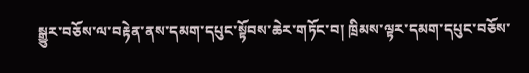སྒྱུར་བཅོས་ལ་བརྟེན་ནས་དམག་དཔུང་སྟོབས་ཆེར་གཏོང་བ། ཁྲིམས་ལྟར་དམག་དཔུང་བཅོས་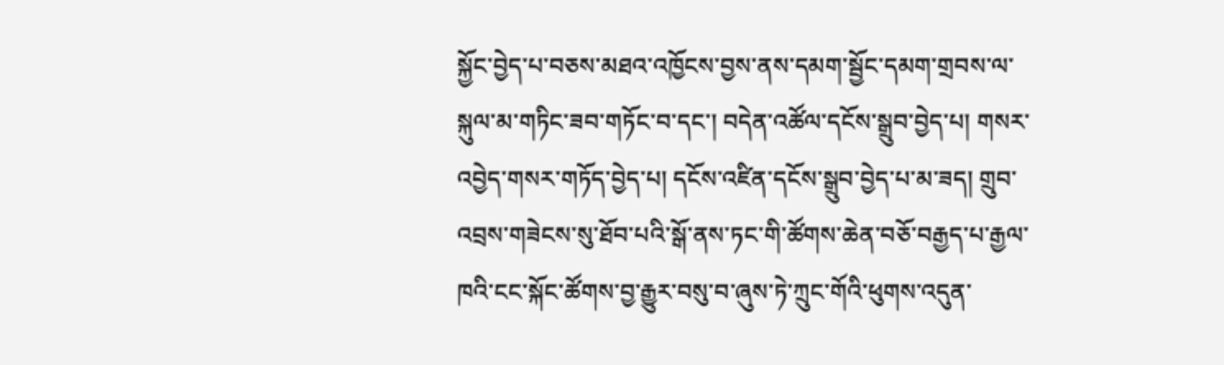སྐྱོང་བྱེད་པ་བཅས་མཐའ་འཁྱོངས་བྱས་ནས་དམག་སྦྱོང་དམག་གྲབས་ལ་སྐུལ་མ་གཏིང་ཟབ་གཏོང་བ་དང་། བདེན་འཚོལ་དངོས་སྒྲུབ་བྱེད་པ། གསར་འབྱེད་གསར་གཏོད་བྱེད་པ། དངོས་འཛིན་དངོས་སྒྲུབ་བྱེད་པ་མ་ཟད། གྲུབ་འབྲས་གཟེངས་སུ་ཐོབ་པའི་སྒོ་ནས་ཏང་གི་ཚོགས་ཆེན་བཅོ་བརྒྱད་པ་རྒྱལ་ཁའི་ངང་སྐོང་ཚོགས་བྱ་རྒྱུར་བསུ་བ་ཞུས་ཏེ་ཀྲུང་གོའི་ཕུགས་འདུན་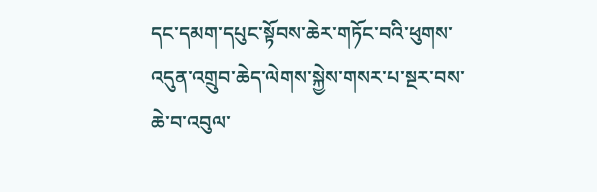དང་དམག་དཔུང་སྟོབས་ཆེར་གཏོང་བའི་ཕུགས་འདུན་འགྲུབ་ཆེད་ལེགས་སྐྱེས་གསར་པ་སྔར་བས་ཆེ་བ་འབུལ་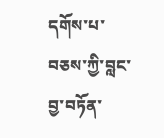དགོས་པ་བཅས་ཀྱི་བླང་བྱ་བཏོན་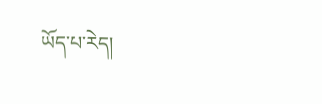ཡོད་པ་རེད།